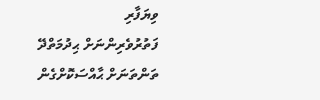ވިޔަފާރި
ފަތުރުވެރިންނަށް ޙިދުމަތްދޭ ތަންތަނަށް ޙާއްސަކޮށްގެން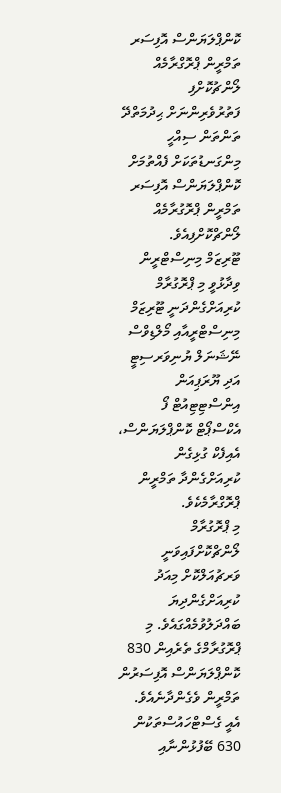ކޮންޕްލަޔަންސް އޮފިސަރ ތަމްރީން ޕްރޮގްރާމެއް ލޯންޗުކޮށްފި
ފަތުރުވެރިންނަށް ޙިދުމަތްދޭ ތަންތަން ސިއްހީ މިންގަނޑުތަކަށް ފެއްތުމަށް ކޮންޕްލަޔަންސް އޮފިސަރ ތަމްރީން ޕްރޮގުރާމެއް ލޯންޗްކޮށްފިއެވެ.
ޓޫރިޒަމް މިނިސްޓްރީން ވިދާޅުވީ މި ޕްރޮގުރާމް ކުރިއަށްގެންދަނީ ޓޫރިޒަމް މިނިސްޓްރީއާއި މޯލްޑިވްސް ނޭޝަނަލް ޔުނިވަރސިޓީ އަދި ޔޫރަޕިއަން އިންސްޓިޓިއުޓް ފޯ އެކްސްޕޯޓް ކޮންޕްލަޔަންސް، އެއިފެކް ގުޅިގެން ކުރިއަށްގެންދާ ތަމްރީން ޕްރޮގްރާމެކެވެ.
މި ޕްރޮގުރާމް ލޯންޗްކޮށްފައިވަނީ ވަރޗުއަލްކޮށް މިއަދު ކުރިއަށްގެންދިޔަ ބައްދަލުވުމެއްގައެވެ. މި ޕްރޮގުރާމްގެ ތެރެއިން 830 ކޮންޕްލަޔަންސް އޮފިސަރުން ތަމްރީން ވެގެންދާނެއެވެ. އެއީ ގެސްޓްހައުސްތަކުން 630 ބޭފުޅުންނާއި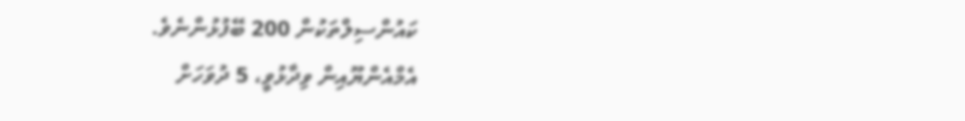ކައުންސިލްތަކުން 200 ބޭފުޅުންނެވެ.
އެމްއެންޔޫއިން ވިދާޅުވީ، 5 ދުވަހަށް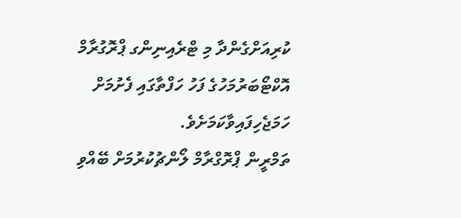ކުރިއަށްގެންދާ މި ޓްރެއިނިންގ ޕްރޮގުރާމް އޮކްޓޯބަރުމަހުގެ ފަހު ހަފްތާގައި ފެށުމަށް ހަމަޖެހިފައިވާކަމަށެވެ.
ތަމްރީން ޕްރޮގްރާމް ލޯންޗުކުރުމަށް ބޭއްވި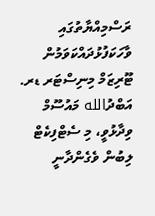ރަސްމިއްޔާތުގައި ވާހަކަފުޅުދައްކަވަމުން ޓޫރިޒަމް މިނިސްޓަރ ޑރ. އަބްދުالله މައުސޫމް ވިދާޅުވީ، މި ސެޓްފިކެޓް ލިބުން ވެގެންދާނީ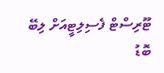ޓޫރިސްޓް ފެސިލިޓީއަށް ލިބޭ ބޮޑު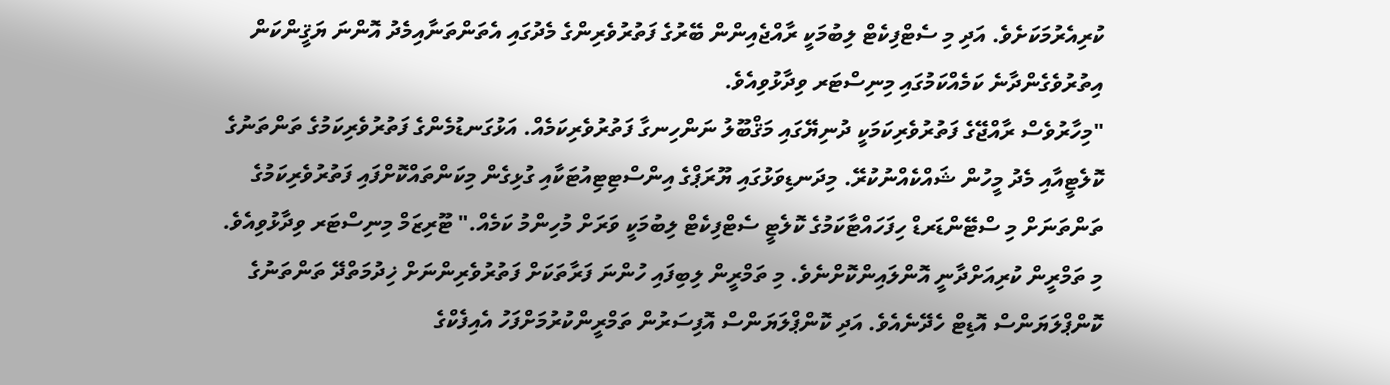ކުރިއެރުމަކަށެވެ. އަދި މި ސެޓްފިކެޓް ލިބުމަކީ ރާއްޖެއިންން ބޭރުގެ ފަތުރުވެރިންގެ މެދުގައި އެތަންތަނާއިމެދު އޮންނަ ޔަޤީންކަން އިތުރުވެގެންދާނެ ކަމެއްކަމުގައި މިނިސްޓަރ ވިދާޅުވިއެވެ.
"މިހާރުވެސް ރާއްޖޭގެ ފަތުރުވެރިކަމަކީ ދުނިޔޭގައި މަޤްބޫލު ނަންހިނގާ ފަތުރުވެރިކަމެއް. އަޅުގަނޑުމެންގެ ފަތުރުވެރިކަމުގެ ތަންތަނުގެ ކޮލެޓީއާއި މެދު މީހުން ޝައްކެއްނުކުރޭ. މިދަނޑިވަޅުގައި ޔޫރަޕްގެ އިންސްޓިޓިއުޓަކާއި ގުޅިގެން މިކަންތައްކޮށްފައި ފަތުރުވެރިކަމުގެ ތަންތަނަށް މި ސްޓޭންޑަރޑް ހިފަހައްޓާކަމުގެ ކޮލެޓީ ސެޓްފިކެޓް ލިބުމަކީ ވަރަށް މުހިންމު ކަމެއް." ޓޫރިޒަމް މިނިސްޓަރ ވިދާޅުވިއެވެ.
މި ތަމްރީން ކުރިއަށްދާނީ އޮންލައިންކޮށްނެވެ. މި ތަމްރީން ލިބިފައި ހުންނަ ފަރާތަކަށް ފަތުރުވެރިންނަށް ޚިދުމަތްދޭ ތަންތަނުގެ ކޮންޕްލަޔަންސް އޮޑިޓް ހެދޭނެއެވެ. އަދި ކޮންޕްލަޔަންސް އޮފިސަރުން ތަމްރީންކުރުމަށްފަހު އެއިފެކްގެ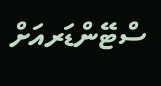ސްޓޭންޑަރއަށް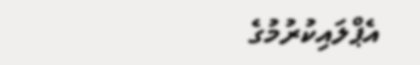އެޕްލައިކުރުމުގެ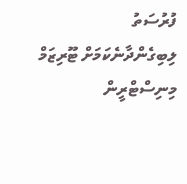ފުރުސަތު ލިބިގެންދާނެކަމަށް ޓޫރިޒަމް މިނިސްޓްރީން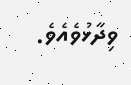ވިދާޅުވެއެވެ.